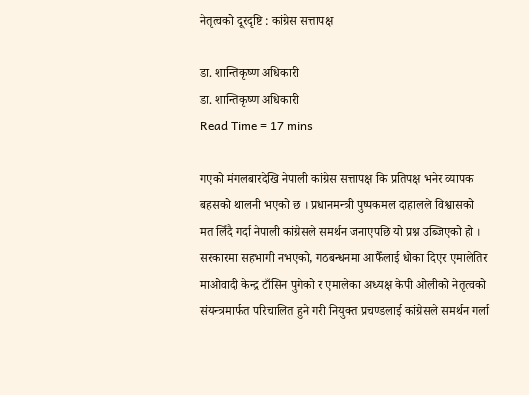नेतृत्वको दूरदृष्टि : कांग्रेस सत्तापक्ष

डा. शान्तिकृष्ण अधिकारी
डा. शान्तिकृष्ण अधिकारी
Read Time = 17 mins

गएको मंगलबारदेखि नेपाली कांग्रेस सत्तापक्ष कि प्रतिपक्ष भनेर व्यापक बहसको थालनी भएको छ । प्रधानमन्त्री पुष्पकमल दाहालले विश्वासको मत लिँदै गर्दा नेपाली कांग्रेसले समर्थन जनाएपछि यो प्रश्न उब्जिएको हो । सरकारमा सहभागी नभएको, गठबन्धनमा आफैँलाई धोका दिएर एमालेतिर माओवादी केन्द्र टाँसिन पुगेको र एमालेका अध्यक्ष केपी ओलीको नेतृत्वको संयन्त्रमार्फत परिचालित हुने गरी नियुक्त प्रचण्डलाई कांग्रेसले समर्थन गर्ला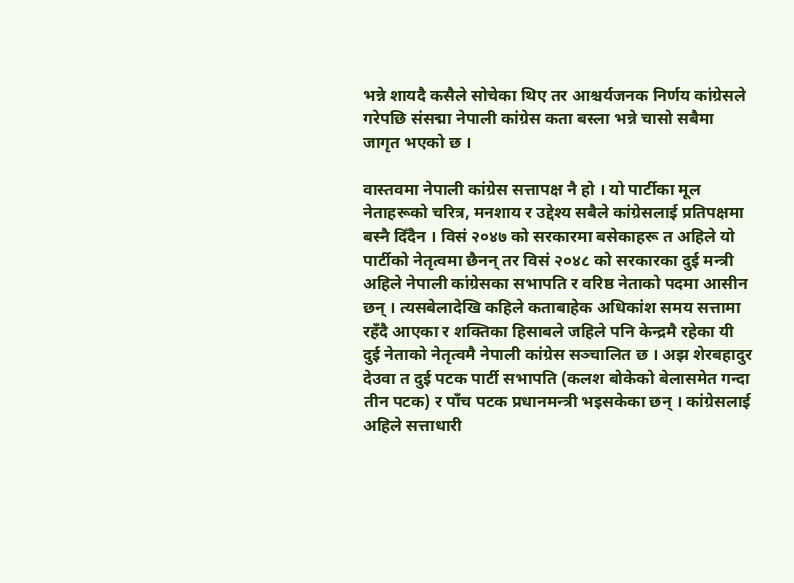भन्ने शायदै कसैले सोचेका थिए तर आश्चर्यजनक निर्णय कांग्रेसले गरेपछि संसद्मा नेपाली कांग्रेस कता बस्ला भन्ने चासो सबैमा जागृत भएको छ ।

वास्तवमा नेपाली कांग्रेस सत्तापक्ष नै हो । यो पार्टीका मूल नेताहरूको चरित्र, मनशाय र उद्देश्य सबैले कांग्रेसलाई प्रतिपक्षमा बस्नै दिँदैन । विसं २०४७ को सरकारमा बसेकाहरू त अहिले यो पार्टीको नेतृत्वमा छैनन् तर विसं २०४८ को सरकारका दुई मन्त्री अहिले नेपाली कांग्रेसका सभापति र वरिष्ठ नेताको पदमा आसीन छन् । त्यसबेलादेखि कहिले कताबाहेक अधिकांश समय सत्तामा रहँदै आएका र शक्तिका हिसाबले जहिले पनि केन्द्रमै रहेका यी दुई नेताको नेतृत्वमै नेपाली कांग्रेस सञ्चालित छ । अझ शेरबहादुर देउवा त दुई पटक पार्टी सभापति (कलश बोकेको बेलासमेत गन्दा तीन पटक) र पाँच पटक प्रधानमन्त्री भइसकेका छन् । कांग्रेसलाई अहिले सत्ताधारी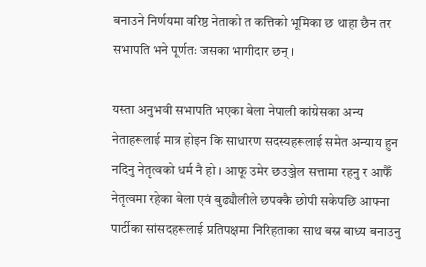बनाउने निर्णयमा वरिष्ठ नेताको त कत्तिको भूमिका छ थाहा छैन तर सभापति भने पूर्णतः जसका भागीदार छन् ।

यस्ता अनुभवी सभापति भएका बेला नेपाली कांग्रेसका अन्य नेताहरूलाई मात्र होइन कि साधारण सदस्यहरूलाई समेत अन्याय हुन नदिनु नेतृत्वको धर्म नै हो । आफू उमेर छउञ्जेल सत्तामा रहनु र आफैँ नेतृत्वमा रहेका बेला एवं बुढ्यौलीले छपक्कै छोपी सकेपछि आफ्ना पार्टीका सांसदहरूलाई प्रतिपक्षमा निरिहताका साथ बस्न बाध्य बनाउनु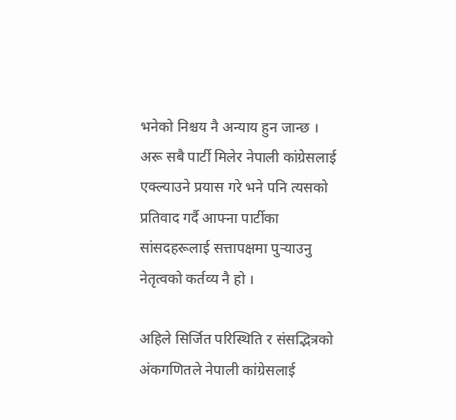भनेको निश्चय नै अन्याय हुन जान्छ । अरू सबै पार्टी मिलेर नेपाली कांग्रेसलाई एक्ल्याउने प्रयास गरे भने पनि त्यसको प्रतिवाद गर्दै आफ्ना पार्टीका सांसदहरूलाई सत्तापक्षमा पुर्‍याउनु नेतृत्वको कर्तव्य नै हो ।

अहिले सिर्जित परिस्थिति र संसद्भित्रको अंकगणितले नेपाली कांग्रेसलाई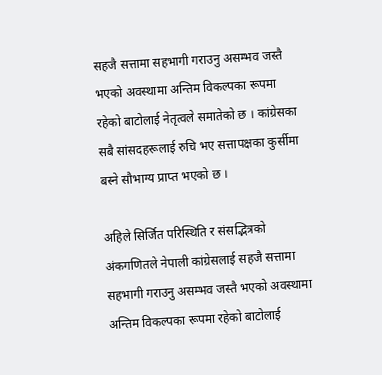सहजै सत्तामा सहभागी गराउनु असम्भव जस्तै भएको अवस्थामा अन्तिम विकल्पका रूपमा रहेको बाटोलाई नेतृत्वले समातेको छ । कांग्रेसका सबै सांसदहरूलाई रुचि भए सत्तापक्षका कुर्सीमा बस्ने सौभाग्य प्राप्त भएको छ ।

अहिले सिर्जित परिस्थिति र संसद्भित्रको अंकगणितले नेपाली कांग्रेसलाई सहजै सत्तामा सहभागी गराउनु असम्भव जस्तै भएको अवस्थामा अन्तिम विकल्पका रूपमा रहेको बाटोलाई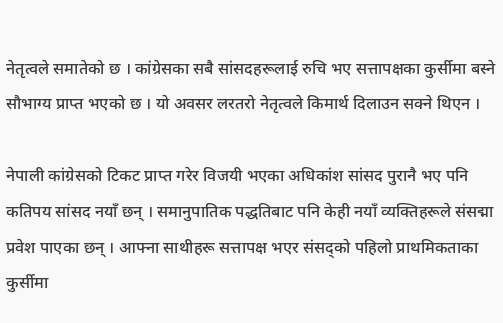नेतृत्वले समातेको छ । कांग्रेसका सबै सांसदहरूलाई रुचि भए सत्तापक्षका कुर्सीमा बस्ने सौभाग्य प्राप्त भएको छ । यो अवसर लरतरो नेतृत्वले किमार्थ दिलाउन सक्ने थिएन ।

नेपाली कांग्रेसको टिकट प्राप्त गरेर विजयी भएका अधिकांश सांसद पुरानै भए पनि कतिपय सांसद नयाँ छन् । समानुपातिक पद्धतिबाट पनि केही नयाँ व्यक्तिहरूले संसद्मा प्रवेश पाएका छन् । आफ्ना साथीहरू सत्तापक्ष भएर संसद्को पहिलो प्राथमिकताका कुर्सीमा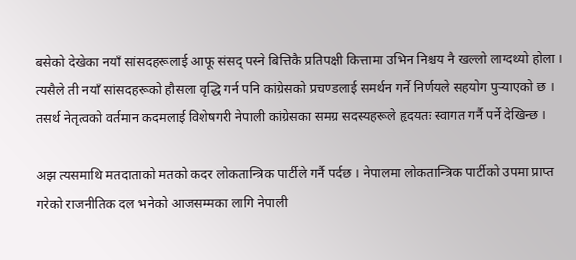बसेको देखेका नयाँ सांसदहरूलाई आफू संसद् पस्ने बित्तिकै प्रतिपक्षी कित्तामा उभिन निश्चय नै खल्लो लाग्दथ्यो होला । त्यसैले ती नयाँ सांसदहरूको हौसला वृद्धि गर्न पनि कांग्रेसको प्रचण्डलाई समर्थन गर्ने निर्णयले सहयोग पुर्‍याएको छ । तसर्थ नेतृत्वको वर्तमान कदमलाई विशेषगरी नेपाली कांग्रेसका समग्र सदस्यहरूले हृदयतः स्वागत गर्नै पर्ने देखिन्छ ।

अझ त्यसमाथि मतदाताको मतको कदर लोकतान्त्रिक पार्टीले गर्नै पर्दछ । नेपालमा लोकतान्त्रिक पार्टीको उपमा प्राप्त गरेको राजनीतिक दल भनेको आजसम्मका लागि नेपाली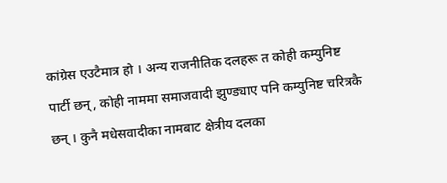कांग्रेस एउटैमात्र हो । अन्य राजनीतिक दलहरू त कोही कम्युनिष्ट पार्टी छन्, कोही नाममा समाजवादी झुण्ड्याए पनि कम्युनिष्ट चरित्रकै छन् । कुनै मधेसवादीका नामबाट क्षेत्रीय दलका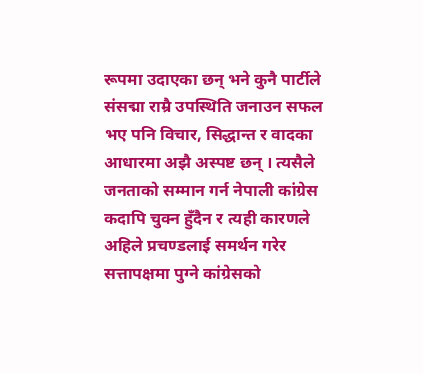रूपमा उदाएका छन् भने कुनै पार्टीले संसद्मा राम्रै उपस्थिति जनाउन सफल भए पनि विचार, सिद्धान्त र वादका आधारमा अझै अस्पष्ट छन् । त्यसैले जनताको सम्मान गर्न नेपाली कांग्रेस कदापि चुक्न हुँदैन र त्यही कारणले अहिले प्रचण्डलाई समर्थन गरेर सत्तापक्षमा पुग्ने कांग्रेसको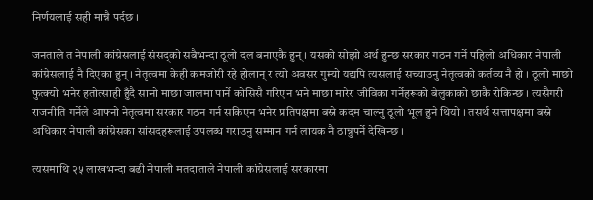निर्णयलाई सही मान्नै पर्दछ ।

जनताले त नेपाली कांग्रेसलाई संसद्को सबैभन्दा ठूलो दल बनाएकै हुन् । यसको सोझो अर्थ हुन्छ सरकार गठन गर्ने पहिलो अधिकार नेपाली कांग्रेसलाई नै दिएका हुन् । नेतृत्वमा केही कमजोरी रहे होलान् र त्यो अवसर गुम्यो यद्यपि त्यसलाई सच्याउनु नेतृत्वको कर्तव्य नै हो । ठूलो माछो फुत्क्यो भनेर हतोत्साही हुँदै सानो माछा जालमा पार्ने कोसिसै गरिएन भने माछा मारेर जीविका गर्नेहरूको बेलुकाको छाकै रोकिन्छ । त्यसैगरी राजनीति गर्नेले आफ्नो नेतृत्वमा सरकार गठन गर्न सकिएन भनेर प्रतिपक्षमा बस्ने कदम चाल्नु ठूलो भूल हुने थियो । तसर्थ सत्तापक्षमा बस्ने अधिकार नेपाली कांग्रेसका सांसदहरूलाई उपलब्ध गराउनु सम्मान गर्न लायक नै ठान्नुपर्ने देखिन्छ ।

त्यसमाथि २५ लाखभन्दा बढी नेपाली मतदाताले नेपाली कांग्रेसलाई सरकारमा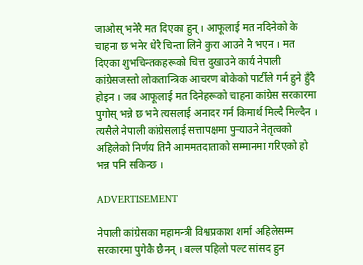जाओस् भनेरै मत दिएका हुन् । आफूलाई मत नदिनेको के चाहना छ भनेर धेरै चिन्ता लिने कुरा आउने नै भएन । मत दिएका शुभचिन्तकहरूको चित्त दुखाउने कार्य नेपाली कांग्रेसजस्तो लोकतान्त्रिक आचरण बोकेको पार्टीले गर्न हुने हुँदै होइन । जब आफूलाई मत दिनेहरूको चाहना कांग्रेस सरकारमा पुगोस् भन्ने छ भने त्यसलाई अनादर गर्न किमार्थ मिल्दै मिल्दैन । त्यसैले नेपाली कांग्रेसलाई सत्तापक्षमा पुर्‍याउने नेतृत्वको अहिलेको निर्णय तिनै आममतदाताको सम्मानमा गरिएको हो भन्न पनि सकिन्छ ।

ADVERTISEMENT

नेपाली कांग्रेसका महामन्त्री विश्वप्रकाश शर्मा अहिलेसम्म सरकारमा पुगेकै छैनन् । बल्ल पहिलो पल्ट सांसद हुन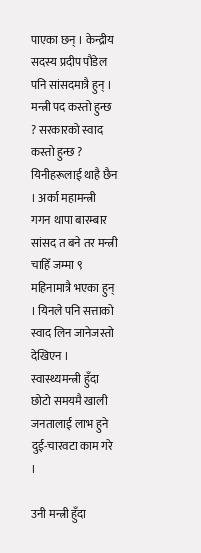पाएका छन् । केन्द्रीय सदस्य प्रदीप पौडेल पनि सांसदमात्रै हुन् । मन्त्री पद कस्तो हुन्छ ? सरकारको स्वाद कस्तो हुन्छ ? यिनीहरूलाई थाहै छैन । अर्का महामन्त्री गगन थापा बारम्बार सांसद त बने तर मन्त्री चाहिँ जम्मा ९ महिनामात्रै भएका हुन् । यिनले पनि सत्ताको स्वाद लिन जानेजस्तो देखिएन । स्वास्थ्यमन्त्री हुँदा छोटो समयमै खाली जनतालाई लाभ हुने दुई-चारवटा काम गरे ।

उनी मन्त्री हुँदा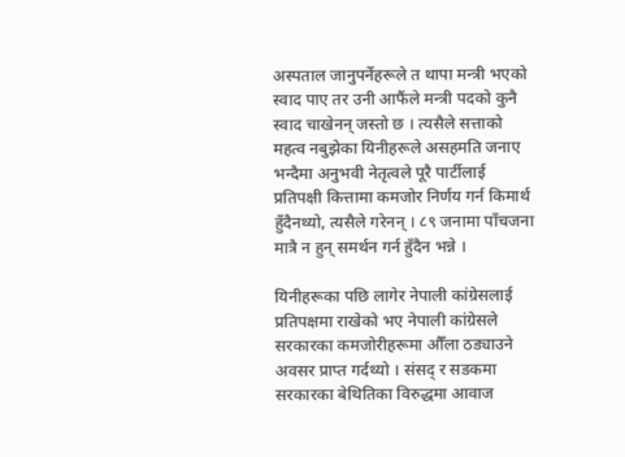अस्पताल जानुपर्नेहरूले त थापा मन्त्री भएको स्वाद पाए तर उनी आफैंले मन्त्री पदको कुनै स्वाद चाखेनन् जस्तो छ । त्यसैले सत्ताको महत्व नबुझेका यिनीहरूले असहमति जनाए भन्दैमा अनुभवी नेतृत्वले पूरै पार्टीलाई प्रतिपक्षी कित्तामा कमजोर निर्णय गर्न किमार्थ हुँदैनथ्यो, त्यसैले गरेनन् । ८९ जनामा पाँचजना मात्रै न हुन् समर्थन गर्न हुँदैन भन्ने ।

यिनीहरूका पछि लागेर नेपाली कांग्रेसलाई प्रतिपक्षमा राखेको भए नेपाली कांग्रेसले सरकारका कमजोरीहरूमा औँला ठड्याउने अवसर प्राप्त गर्दथ्यो । संसद् र सडकमा सरकारका बेथितिका विरुद्धमा आवाज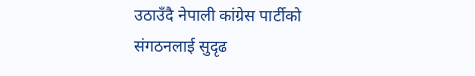उठाउँदै नेपाली कांग्रेस पार्टीको संगठनलाई सुदृढ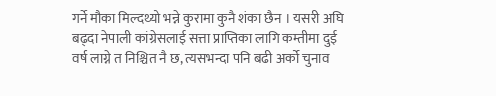गर्ने मौका मिल्दथ्यो भन्ने कुरामा कुनै शंका छैन । यसरी अघि बढ्दा नेपाली कांग्रेसलाई सत्ता प्राप्तिका लागि कम्तीमा दुई वर्ष लाग्ने त निश्चित नै छ, त्यसभन्दा पनि बढी अर्को चुनाव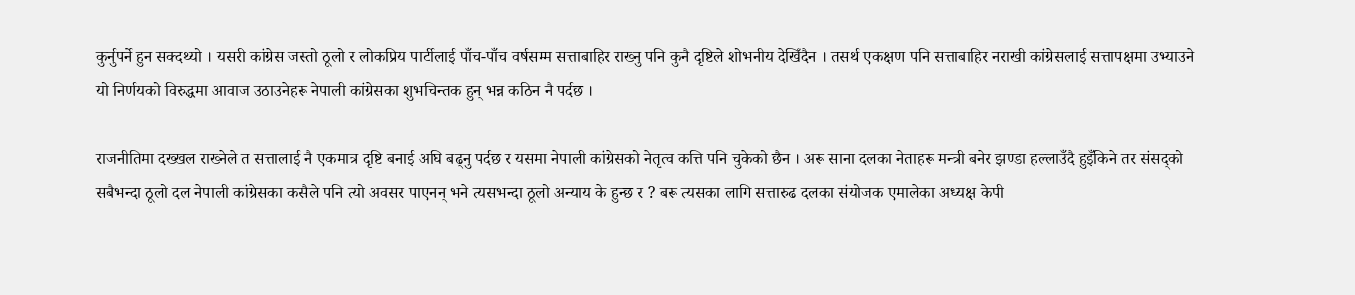कुर्नुपर्ने हुन सक्दथ्यो । यसरी कांग्रेस जस्तो ठूलो र लोकप्रिय पार्टीलाई पाँच-पाँच वर्षसम्म सत्ताबाहिर राख्नु पनि कुनै दृष्टिले शोभनीय देखिँदैन । तसर्थ एकक्षण पनि सत्ताबाहिर नराखी कांग्रेसलाई सत्तापक्षमा उभ्याउने यो निर्णयको विरुद्धमा आवाज उठाउनेहरू नेपाली कांग्रेसका शुभचिन्तक हुन् भन्न कठिन नै पर्दछ ।

राजनीतिमा दख्खल राख्नेले त सत्तालाई नै एकमात्र दृष्टि बनाई अघि बढ्नु पर्दछ र यसमा नेपाली कांग्रेसको नेतृत्व कत्ति पनि चुकेको छैन । अरू साना दलका नेताहरू मन्त्री बनेर झण्डा हल्लाउँदै हुइँकिने तर संसद्को सबैभन्दा ठूलो दल नेपाली कांग्रेसका कसैले पनि त्यो अवसर पाएनन् भने त्यसभन्दा ठूलो अन्याय के हुन्छ र ? बरू त्यसका लागि सत्तारुढ दलका संयोजक एमालेका अध्यक्ष केपी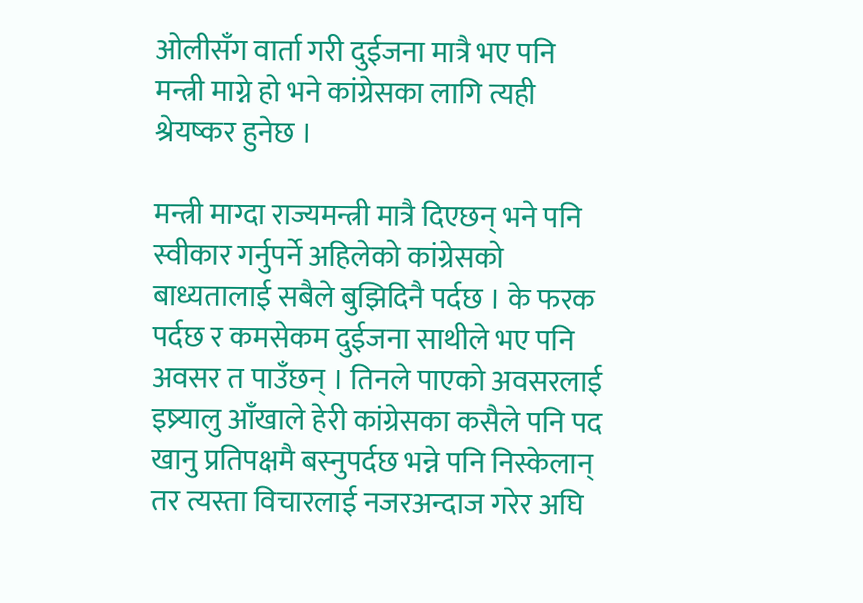ओलीसँग वार्ता गरी दुईजना मात्रै भए पनि मन्त्री माग्ने हो भने कांग्रेसका लागि त्यही श्रेयष्कर हुनेछ ।

मन्त्री माग्दा राज्यमन्त्री मात्रै दिएछन् भने पनि स्वीकार गर्नुपर्ने अहिलेको कांग्रेसको बाध्यतालाई सबैले बुझिदिनै पर्दछ । के फरक पर्दछ र कमसेकम दुईजना साथीले भए पनि अवसर त पाउँछन् । तिनले पाएको अवसरलाई इष्र्यालु आँखाले हेरी कांग्रेसका कसैले पनि पद खानु प्रतिपक्षमै बस्नुपर्दछ भन्ने पनि निस्केलान् तर त्यस्ता विचारलाई नजरअन्दाज गरेर अघि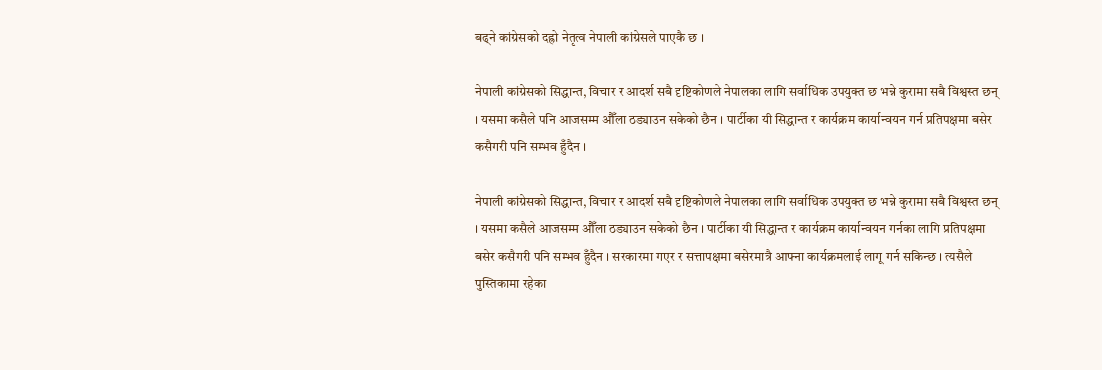बढ्ने कांग्रेसको दह्रो नेतृत्व नेपाली कांग्रेसले पाएकै छ ।

नेपाली कांग्रेसको सिद्धान्त, विचार र आदर्श सबै दृष्टिकोणले नेपालका लागि सर्वाधिक उपयुक्त छ भन्ने कुरामा सबै विश्वस्त छन् । यसमा कसैले पनि आजसम्म औँला ठड्याउन सकेको छैन । पार्टीका यी सिद्धान्त र कार्यक्रम कार्यान्वयन गर्न प्रतिपक्षमा बसेर कसैगरी पनि सम्भव हुँदैन ।

नेपाली कांग्रेसको सिद्धान्त, विचार र आदर्श सबै दृष्टिकोणले नेपालका लागि सर्वाधिक उपयुक्त छ भन्ने कुरामा सबै विश्वस्त छन् । यसमा कसैले आजसम्म औँला ठड्याउन सकेको छैन । पार्टीका यी सिद्धान्त र कार्यक्रम कार्यान्वयन गर्नका लागि प्रतिपक्षमा बसेर कसैगरी पनि सम्भव हुँदैन । सरकारमा गएर र सत्तापक्षमा बसेरमात्रै आफ्ना कार्यक्रमलाई लागू गर्न सकिन्छ । त्यसैले पुस्तिकामा रहेका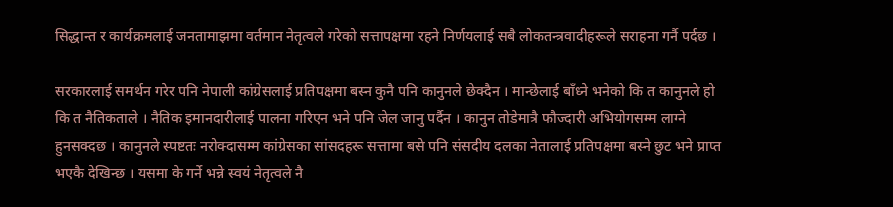सिद्धान्त र कार्यक्रमलाई जनतामाझमा वर्तमान नेतृत्वले गरेको सत्तापक्षमा रहने निर्णयलाई सबै लोकतन्त्रवादीहरूले सराहना गर्नै पर्दछ ।

सरकारलाई समर्थन गरेर पनि नेपाली कांग्रेसलाई प्रतिपक्षमा बस्न कुनै पनि कानुनले छेक्दैन । मान्छेलाई बाँध्ने भनेको कि त कानुनले हो कि त नैतिकताले । नैतिक इमानदारीलाई पालना गरिएन भने पनि जेल जानु पर्दैन । कानुन तोडेमात्रै फौज्दारी अभियोगसम्म लाग्ने हुनसक्दछ । कानुनले स्पष्टतः नरोक्दासम्म कांग्रेसका सांसदहरू सत्तामा बसे पनि संसदीय दलका नेतालाई प्रतिपक्षमा बस्ने छुट भने प्राप्त भएकै देखिन्छ । यसमा के गर्ने भन्ने स्वयं नेतृत्वले नै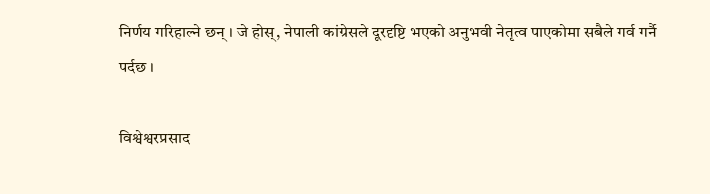निर्णय गरिहाल्ने छन् । जे होस्, नेपाली कांग्रेसले दूरदृष्टि भएको अनुभवी नेतृत्व पाएकोमा सबैले गर्व गर्नै पर्दछ ।

विश्वेश्वरप्रसाद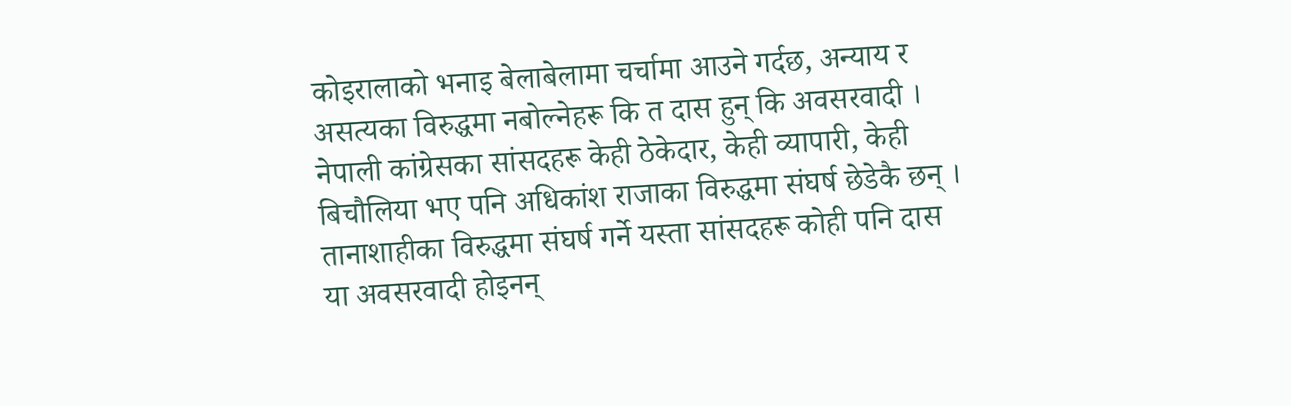कोइरालाको भनाइ बेलाबेलामा चर्चामा आउने गर्दछ, अन्याय र असत्यका विरुद्धमा नबोल्नेहरू कि त दास हुन् कि अवसरवादी । नेपाली कांग्रेसका सांसदहरू केही ठेकेदार, केही व्यापारी, केही बिचौलिया भए पनि अधिकांश राजाका विरुद्धमा संघर्ष छेडेकै छन् । तानाशाहीका विरुद्धमा संघर्ष गर्ने यस्ता सांसदहरू कोही पनि दास या अवसरवादी होइनन्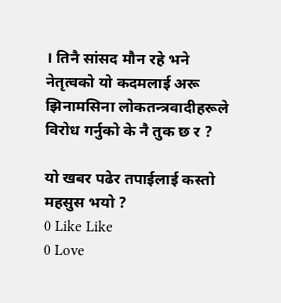। तिनै सांसद मौन रहे भने नेतृत्वको यो कदमलाई अरू झिनामसिना लोकतन्त्रवादीहरूले विरोध गर्नुको के नै तुक छ र ?

यो खबर पढेर तपाईलाई कस्तो महसुस भयो ?
0 Like Like
0 Love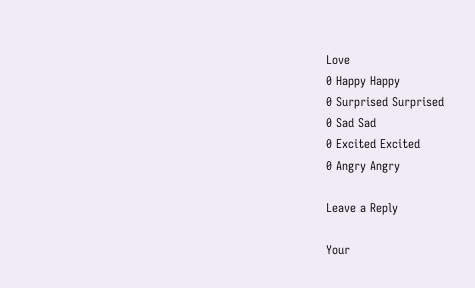Love
0 Happy Happy
0 Surprised Surprised
0 Sad Sad
0 Excited Excited
0 Angry Angry

Leave a Reply

Your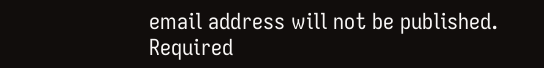email address will not be published. Required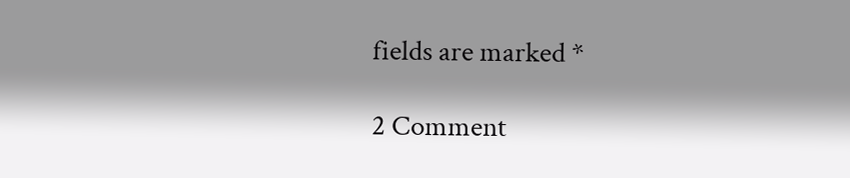fields are marked *

2 Comment